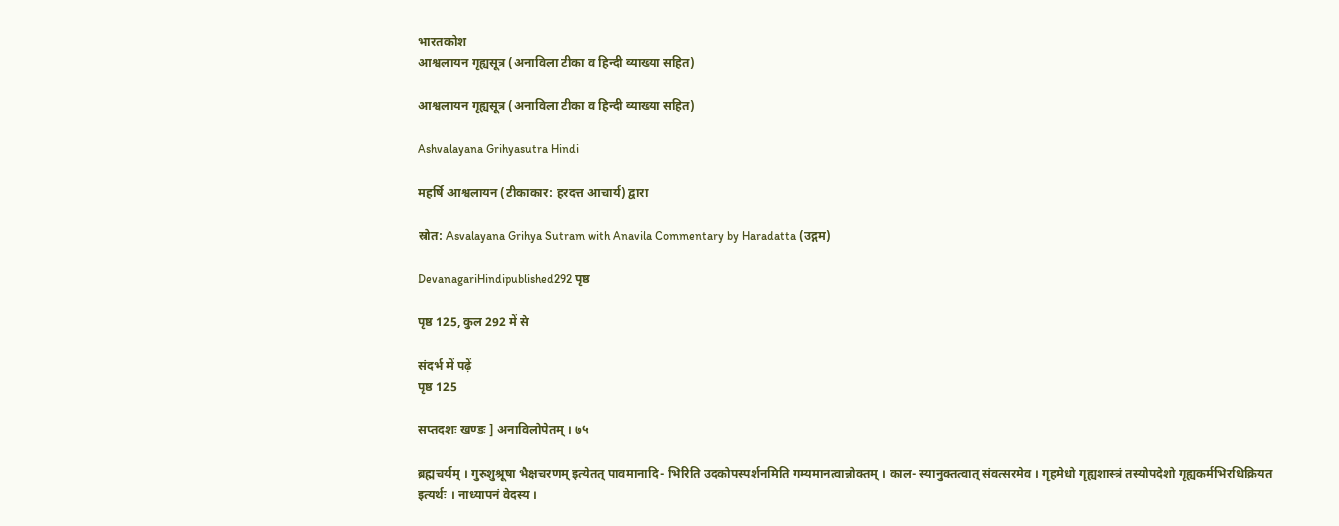भारतकोश
आश्वलायन गृह्यसूत्र (अनाविला टीका व हिन्दी व्याख्या सहित)

आश्वलायन गृह्यसूत्र (अनाविला टीका व हिन्दी व्याख्या सहित)

Ashvalayana Grihyasutra Hindi

महर्षि आश्वलायन (टीकाकार: हरदत्त आचार्य) द्वारा

स्रोत: Asvalayana Grihya Sutram with Anavila Commentary by Haradatta (उद्गम)

DevanagariHindipublished292 पृष्ठ

पृष्ठ 125, कुल 292 में से

संदर्भ में पढ़ें
पृष्ठ 125

सप्तदशः खण्डः ] अनाविलोपेतम् । ७५

ब्रह्मचर्यम् । गुरुशुश्रूषा भैक्षचरणम् इत्येतत् पावमानादि- भिरिति उदकोपस्पर्शनमिति गम्यमानत्वान्नोक्तम् । काल- स्यानुक्तत्वात् संवत्सरमेव । गृहमेधो गृह्यशास्त्रं तस्योपदेशो गृह्यकर्मभिरधिक्रियत इत्यर्थः । नाध्यापनं वेदस्य ।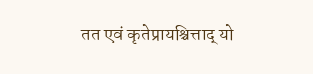तत एवं कृतेप्रायश्चित्ताद् यो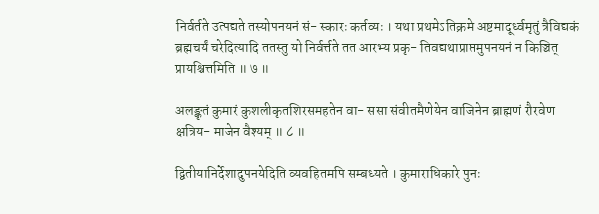निर्वर्तते उत्पद्यते तस्योपनयनं सं- स्कारः कर्तव्यः । यथा प्रथमेऽतिक्रमे अष्टमादूर्ध्वमृतुं त्रैविद्यकं ब्रह्मचर्यं चरेदित्यादि ततस्तु यो निर्वर्त्तते तत आरभ्य प्रकृ- तिवद्यथाप्राप्तमुपनयनं न किञ्चित् प्रायश्चित्तमिति ॥ ७ ॥

अलङ्कृतं कुमारं कुशलीकृतशिरसमहतेन वा- ससा संवीतमैणेयेन वाजिनेन ब्राह्मणं रौरवेण क्षत्रिय- माजेन वैश्यम् ॥ ८ ॥

द्वितीयानिर्देशादुपनयेदिति व्यवहितमपि सम्बध्यते । कुमाराधिकारे पुनः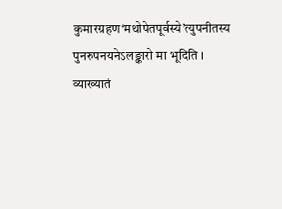कुमारग्रहण‘मथोपेतपूर्वस्ये’त्युपनीतस्य पुनरुपनयनेऽलङ्कारो मा भूदिति । व्याख्यातं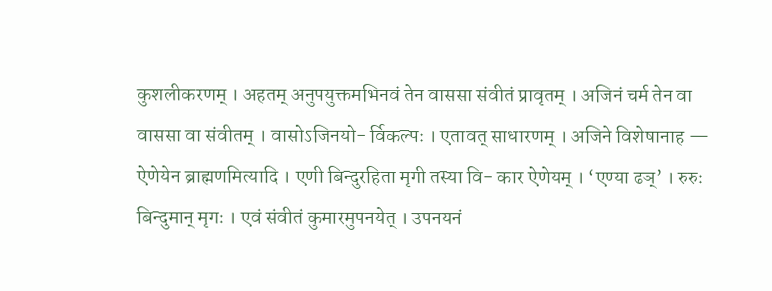कुशलीकरणम् । अहतम् अनुपयुक्तमभिनवं तेन वाससा संवीतं प्रावृतम् । अजिनं चर्म तेन वा वाससा वा संवीतम् । वासोऽजिनयो- र्विकल्पः । एतावत् साधारणम् । अजिने विशेषानाह — ऐणेयेन ब्राह्मणमित्यादि । एणी बिन्दुरहिता मृगी तस्या वि- कार ऐणेयम् । ‘एण्या ढञ्’ । रुरुः बिन्दुमान् मृगः । एवं संवीतं कुमारमुपनयेत् । उपनयनं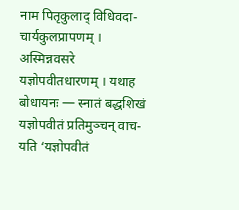नाम पितृकुलाद् विधिवदा- चार्यकुलप्रापणम् । अस्मिन्नवसरे यज्ञोपवीतधारणम् । यथाह बोधायनः — स्नातं बद्धशिखं यज्ञोपवीतं प्रतिमुञ्चन् वाच- यति ‘यज्ञोपवीतं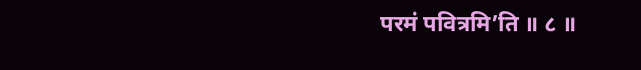परमं पवित्रमि’ति ॥ ८ ॥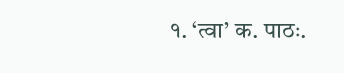१. ‘त्वा’ क. पाठः.